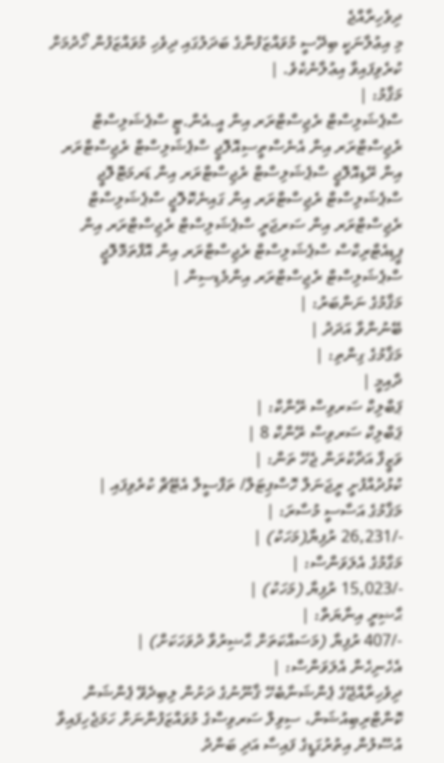ދިވެހިރާއްޖެ
މި އިޢުލާނަކީ ބިދޭސީ މުވައްޒަފުންގެ ބަދަލުގައި ދިވެހި މުވައްޒަފުން ހޯދުމަށް ކުރެވިފައިވާ އިޢުލާނެކެވެ. |
މަޤާމު: |
ސްޕެޝަލިސްޓް ރެޖިސްޓްރަރ އިން އީ.އެން.ޓީ ސްޕެޝަލިސްޓް ރެޖިސްޓްރަރ އިން އެނެސްތީސިއޮލޮޖީ ސްޕެޝަލިސްޓް ރެޖިސްޓްރަރ އިން ރޭޑިއޮލޮޖީ ސްޕެޝަލިސްޓް ރެޖިސްޓްރަރ އިން ޑަރމަޓޮލޮޖީ ސްޕެޝަލިސްޓް ރެޖިސްޓްރަރ އިން ގައިނެކޮލޮޖީ ސްޕެޝަލިސްޓް ރެޖިސްޓްރަރ އިން ސަރޖަރީ ސްޕެޝަލިސްޓް ރެޖިސްޓްރަރ އިން ޕީޑިއެޓްރިކްސް ސްޕެޝަލިސްޓް ރެޖިސްޓްރަރ އިން އޮފްތަމޮލޮޖީ ސްޕެޝަލިސްޓް ރެޖިސްޓްރަރ އިންމެޑިސިން |
މަޤާމުގެ ނަންބަރު: |
ބޭނުންވާ އަދަދު |
މަޤާމުގެ ގިންތި: |
ދާއިމީ |
ޕަބްލިކް ސަރވިސް ރޭންކް: |
ޕަބްލިކް ސަރވިސް ރޭންކް 8 |
ވަޒީފާ އަދާކުރަން ޖެހޭ ތަން: |
ކުޅުދުއްފުށީ ރީޖަނަލް ހޮސްޕިޓަލް/ ތަފްސީލް އެޓޭޗް ކުރެވިފައި |
މަޤާމުގެ އަސާސީ މުސާރަ: |
-/26,231 ރުފިޔާ(މަހަކު) |
މަގާމުގެ އެލަވަންސް: |
-/15,023 ރުފިޔާ (މަހަކު) |
ޙާޟިރީ އިނާޔަތް: |
-/407 ރުފިޔާ (މަސައްކަތަށް ޙާޟިރުވާ ދުވަހަކަށް) |
އެހެނިހެން އެލަވަންސް: |
ދިވެހިރާއްޖޭގެ ޕެންޝަނާބެހޭ ޤާނޫނުގެ ދަށުން ލިބިދެވޭ ޕެންޝަން ކޮންޓްރިބިއުޝަން، ސިވިލް ސަރވިސްގެ މުވައްޒަފުންނަށް ހަމަޖެހިފައިވާ އުސޫލުން އިތުރުގަޑީގެ ފައިސާ އަދި ބަންދު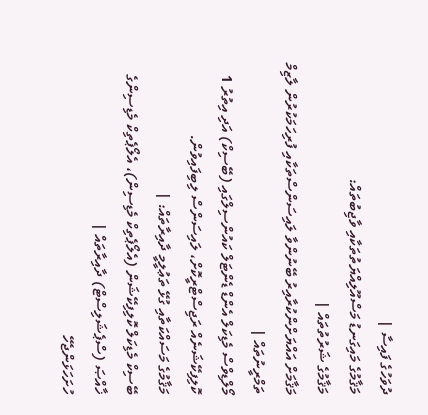ދުވަހުގެ ފައިސާ |
މަޤާމުގެ މައިގަނޑު މަސްއޫލިއްޔަތުތަކާއި ވާޖިބުތައް:
މަޤާމުގެ ޝަރުތުތައް |
މަޤާމަށް އައްޔަށްންކުރާއިރު ބޭނުންވާ ލައިސަންސްތަކާއި ފުރިހަމަކުރުން ލާޒިމް ތަމްރީނުތައް |
މޯލްޑިވްސް މެޑިކަލް އެންޑް ޑެންޓަލް ކައުންސިލްގައި (ބޭސިކް) އަދި އިތުރު 1 ކޮލިފިކޭޝަނެއް ރަޖިސްޓްރީކޮށް، ލައިސަންސް ލިބިފައިވުން.
މަޤާމުގެ މަސައްކަތާއި ގުޅޭ ތަޢުލީމީ ދާއިރާތައް: |
ބޭސިކް މެޑިކަލް ކޮލިފިކޭޝަން (އެލޯޕެތިކް މެޑިސިން)، އެލޯޕެތިކް މެޑިސިންގެ ޚާއްޞަ (ސްޕެޝަލިސްޓް) ދާއިރާތައް |
ހުށަހަޅަންޖެހޭ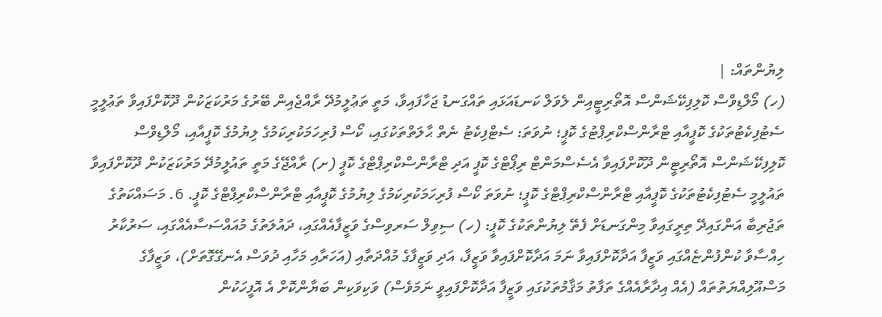ލިޔުންތައް: |
(ހ) މޯލްޑިވްސް ކޮލިފިކޭޝަންސް އޮތޯރިޓީއިން ލެވަލް ކަނޑައަޅައި ތައްގަނޑު ޖަހާފައިވާ، މަތީ ތަޢުލީމުދޭ ރާއްޖެއިން ބޭރުގެ މަރުކަޒަކުން ދޫކޮށްފައިވާ ތަޢުލީމީ ސެޓުފިކެޓުތަކުގެ ކޮޕީއާއި ޓްރާންސްކްރިޕްޓުގެ ކޮޕީ؛ ނުވަތަ: ސެޓްފިކެޓު ނެތް ޙާލަތްތަކުގައި، ކޯސް ފުރިހަމަކުރިކަމުގެ ލިޔުމުގެ ކޮޕީއާއި، މޯލްޑިވްސް ކޮލިފިކޭޝަންސް އޮތޯރިޓީން ދޫކޮށްފައިވާ އެސެސްމަންޓް ރިޕޯޓްގެ ކޮޕީ އަދި ޓްރާންސްކްރިޕްޓްގެ ކޮޕީ (ށ) ރާއްޖޭގެ މަތީ ތައުލީމުދޭ މަރުކަޒަކުން ދޫކޮށްފައިވާ ތައުލީމީ ސެޓުފިކެޓުތަކުގެ ކޮޕީއާއި ޓްރާންސްކްރިޕްޓްގެ ކޮޕީ؛ ނުވަތަ ކޯސް ފުރިހަމަކުރިކަމުގެ ލިޔުމުގެ ކޮޕީއާއި ޓްރާންސްކްރިޕްޓްގެ ކޮޕީ. 6. މަސައްކަތުގެ ތަޖުރިބާ އަންގައިދޭ ތިރީގައިވާ މިންގަނޑަށް ފެތޭ ލިޔުންތަކުގެ ކޮޕީ: (ހ) ސިވިލް ސަރވިސްގެ ވަޒީފާއެއްގައި، ދައުލަތުގެ މުއައްސަސާއެއްގައި، ސަރުކާރު ހިއްސާވާ ކުންފުންޏެއްގައި ވަޒީފާ އަދާކޮށްފައިވާ ނަމަ އަދާކޮށްފައިވާ ވަޒީފާ، އަދި ވަޒީފާގެ މުއްދަތާއި (އަހަރާއި މަހާއި ދުވަސް އެނގޭގޮތަށް)، ވަޒީފާގެ މަސްއޫލިއްޔަތުތައް (އެއް އިދާރާއެއްގެ ތަފާތު މަޤާމުތަކުގައި ވަޒީފާ އަދާކޮށްފައިވީ ނަމަވެސް) ވަކިވަކިން ބަޔާންކޮށް އެ އޮފީހަކުން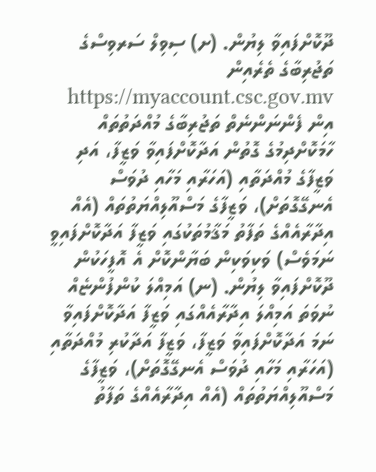ދޫކޮށްފައިވާ ލިޔުން. (ށ) ސިވިލް ސަރވިސްގެ ތަޖުރިބާގެ ތެރެއިން https://myaccount.csc.gov.mv އިން ފެންނަންނެތް ތަޖުރިބާގެ މުއްދަތުތައް ހާމަކޮށްދިމުގެ ގޮތުން އަދާކޮށްފައިވާ ވަޒީފާ، އަދި ވަޒީފާގެ މުއްދަތާއި (އަހަރާއި މަހާއި ދުވަސް އެނގޭގޮތަށް)، ވަޒީފާގެ މަސްއޫލިއްޔަތުތައް (އެއް އިދާރާއެއްގެ ތަފާތު މަޤާމުތަކުގައި ވަޒީފާ އަދާކޮށްފައިވީ ނަމަވެސް) ވަކިވަކިން ބަޔާންކޮށް އެ އޮފީހަކުން ދޫކޮށްފައިވާ ލިޔުން. (ނ) އަމިއްލަ ކުންފުންޏެއް ނުވަތަ އަމިއްލަ އިދާރާއެއްގައި ވަޒީފާ އަދާކޮށްފައިވާ ނަމަ އަދާކޮށްފައިވާ ވަޒީފާ، ވަޒީފާ އަދާކުރި މުއްދަތާއި (އަހަރާއި މަހާއި ދުވަސް އެނގޭގޮތަށް)، ވަޒީފާގެ މަސްއޫލިއްޔަތުތައް (އެއް އިދާރާއެއްގެ ތަފާތު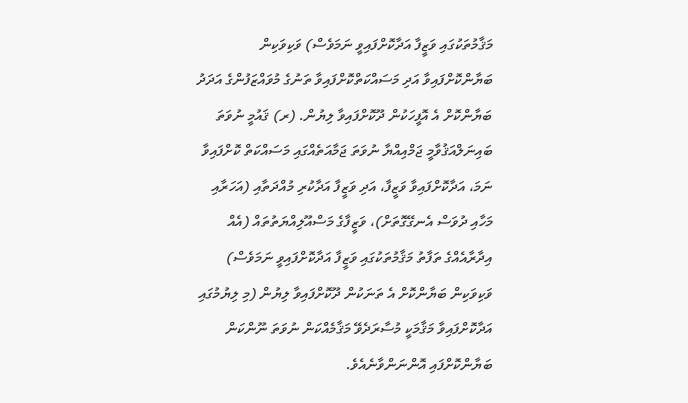މަޤާމުތަކުގައި ވަޒީފާ އަދާކޮށްފައިވީ ނަމަވެސް) ވަކިވަކިން ބަޔާންކޮށްފައިވާ އަދި މަސައްކަތްކޮށްފައިވާ ތަނުގެ މުވައްޒަފުންގެ އަދަދު ބަޔާންކޮށް އެ އޮފީހަކުން ދޫކޮށްފައިވާ ލިޔުން. (ރ) ޤައުމީ ނުވަތަ ބައިނަލްއަޤުވާމީ ޖަމްއިއްޔާ ނުވަތަ ޖަމާއަތެއްގައި މަސައްކަތް ކޮށްފައިވާ ނަމަ، އަދާކޮށްފައިވާ ވަޒީފާ، އަދި ވަޒީފާ އަދާކުރި މުއްދަތާއި (އަހަރާއި މަހާއި ދުވަސް އެނގޭގޮތަށް)، ވަޒީފާގެ މަސްއޫލިއްޔަތުތައް (އެއް އިދާރާއެއްގެ ތަފާތު މަޤާމުތަކުގައި ވަޒީފާ އަދާކޮށްފައިވީ ނަމަވެސް) ވަކިވަކިން ބަޔާންކޮށް އެ ތަނަކުން ދޫކޮށްފައިވާ ލިޔުން (މި ލިޔުމުގައި އަދާކޮށްފައިވާ މަޤާމަކީ މުސާރަދެވޭ މަޤާމެއްކަން ނުވަތަ ނޫންކަން ބަޔާންކޮށްފައި އޮންނަންވާނެއެވެ.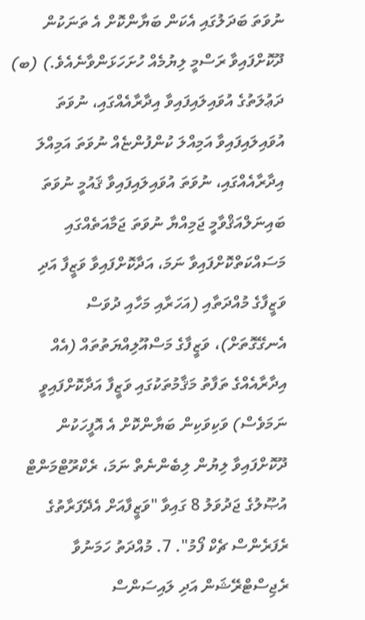ނުވަތަ ބަދަލުގައި އެކަން ބަޔާންކޮށް އެ ތަނަކުން ދޫކޮށްފައިވާ ރަސްމީ ލިޔުމެއް ހުށަހަޅަންވާނެއެވެ.) (ބ) ދަޢުލަތުގެ އުވައިލައިފައިވާ އިދާރާއެއްގައި، ނުވަތަ އުވައިލައިފައިވާ އަމިއްލަ ކުންފުންޏެއް ނުވަތަ އަމިއްލަ އިދާރާއެއްގައި، ނުވަތަ އުވައިލައިފައިވާ ޤައުމީ ނުވަތަ ބައިނަލްއަޤްވާމީ ޖަމިއްޔާ ނުވަތަ ޖަމާއަތެއްގައި މަސައްކަތްކޮށްފައިވާ ނަމަ، އަދާކޮށްފައިވާ ވަޒީފާ އަދި ވަޒީފާގެ މުއްދަތާއި (އަހަރާއި މަހާއި ދުވަސް އެނގޭގޮތަށް)، ވަޒީފާގެ މަސްއޫލިއްޔަތުތައް (އެއް އިދާރާއެއްގެ ތަފާތު މަޤާމުތަކުގައި ވަޒީފާ އަދާކޮށްފައިވީ ނަމަވެސް) ވަކިވަކިން ބަޔާންކޮށް އެ އޮފީހަކުން ދޫކޮށްފައިވާ ލިޔުން ލިބެންނެތް ނަމަ، ރެކްރޫޓްމަންޓް އުޞޫލުގެ ޖަދުވަލު 8 ގައިވާ "ވަޒީފާއަށް އެދޭފަރާތުގެ ރެފަރެންސް ޗެކް ފޯމު". 7. މުއްދަތު ހަމަނުވާ ރެޖިސްޓްރޭޝަން އަދި ލައިސަންސް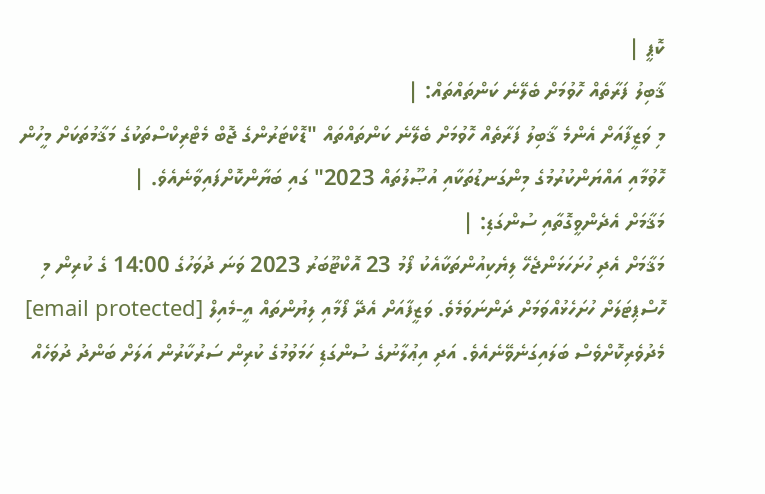ކޮޕީ |
ޤާބިލު ފަރާތެއް ހޮވުމަށް ބެލޭނެ ކަންތައްތައް: |
މި ވަޒީފާއަށް އެންމެ ޤާބިލު ފަރާތެއް ހޮވުމަށް ބެލޭނެ ކަންތައްތައް "ޑޮކްޓަރުންގެ ޖޮބް މެޓްރިކްސްތަކުގެ މަޤާމުތަކަށް މީހުން ހޮވުމާއި އައްޔަންކުރުމުގެ މިންގަނޑުތަކާއި އުޞޫލުތައް 2023" ގައި ބަޔާންކޮށްފައިވާނެއެވެ. |
މަޤާމަށް އެދެންވީގޮތާއި ސުންގަޑި: |
މަޤާމަށް އެދި ހުށަހަޅަންޖެހޭ ލިޔެކިއުންތަކާއެކު ފޯމު 23 އޮކްޓޫބަރު 2023 ވަނަ ދުވަހުގެ 14:00 ގެ ކުރިން މި ހޮސްޕިޓަލަށް ހުށަހެޅުއްވަމަށް ދަންނަވަމެވެ. ވަޒީފާއަށް އެދޭ ފޯމާއި ލިޔުންތައް އީ-މެއިލް [email protected] މެދުވެރިކޮށްވެސް ބަލައިގަނެވޭނެއެވެ. އަދި އިޢުލާނުގެ ސުންގަޑި ހަމަވުމުގެ ކުރިން ސަރުކާރުން އަލަށް ބަންދު ދުވަހެއް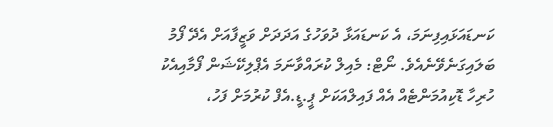ކަނޑައަޅައިފިނަމަ، އެ ކަނޑައަޅާ ދުވަހުގެ އަދަދަށް ވަޒީފާއަށް އެދޭ ފޯމު ބަލައިގަނެވޭނެއެވެ. ނޯޓް: މެއިލް ކުރައްވާނަމަ އެޕްލިކޭޝަން ފޯމާއިއެކު ހުރިހާ ޑޮކިއުމަންޓެއް އެއް ފައިލްއަކަށް ޕީ.ޑީ.އެފް ކުރުމަށް ފަހު،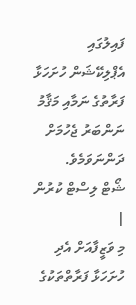ފައިލުގައި އެޕްލިކޭޝަން ހުށަހަޅާ ފަރާތުގެ ނަމާއި މަޤާމު ނަންބަރު ޖެހުމަށް ދަންނަވަމެވެ.
ޝޯޓް ލިސްޓް ކުރުން |
މި ވަޒީފާއަށް އެދި ހުށަހަޅާ ފަރާތްތަކުގެ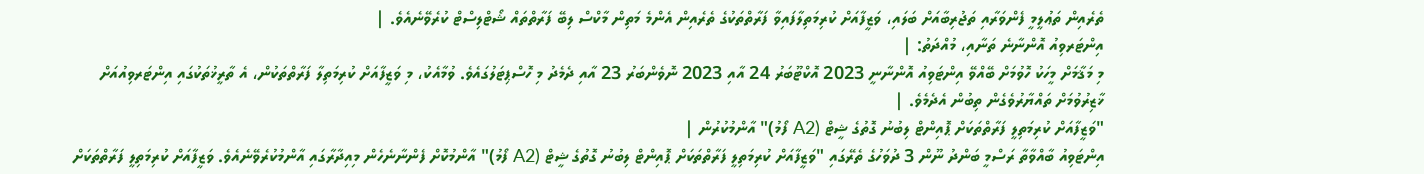ތެރެއިން ތަޢުލީމީ ފެންވަރާއި ތަޖުރިބާއަށް ބަލައި، ވަޒީފާއަށް ކުރިމަތިލާފައިވާ ފަރާތްތަކުގެ ތެރެއިން އެންމެ މަތިން މާކްސް ލިބޭ ފަރާތްތައް ޝޯޓްލިސްޓް ކުރެވޭނެއެވެ. |
އިންޓަރވިއު އޮންނާނެ ތަނާއި، މުއްދަތު: |
މި މަޤާމަށް މީހަކު ހޮވުމަށް ބޭއްވޭ އިންޓަވިއު އޮންނާނީ 2023 އޮކްޓޫބަރު 24 އާއި 2023 ނޮވެންބަރު 23 އާއި ދެމެދު މި ހޮސްޕިޓަލުގައެވެ. ވުމާއެކު، މި ވަޒީފާއަށް ކުރިމަތިލާ ފަރާތްތަކުން، އެ ތާރީޚުތަކުގައި އިންޓަރވިއުއަށް ޚާޒިރުވުމަށް ތައްޔާރުވެގެން ތިބުން އެދެމެވެ. |
"ވަޒީފާއަށް ކުރިމަތިލީ ފަރާތްތަކަށް ޕޮއިންޓް ލިބުނު ގޮތުގެ ޝީޓް (A2 ފޯމު)" އާންމުކުރުން |
އިންޓަވިއު ބާއްވާތާ ރަސްމީ ބަންދު ނޫން 3 ދުވަހުގެ ތެރޭގައި "ވަޒީފާއަށް ކުރިމަތިލީ ފަރާތްތަކަށް ޕޮއިންޓް ލިބުނު ގޮތުގެ ޝީޓް (A2 ފޯމު)" އާންމުކޮށް ފެންނާނެހެން މިއިދާރާގައި އާންމުކުރެވޭނެއެވެ. ވަޒީފާއަށް ކުރިމަތިލީ ފަރާތްތަކަށް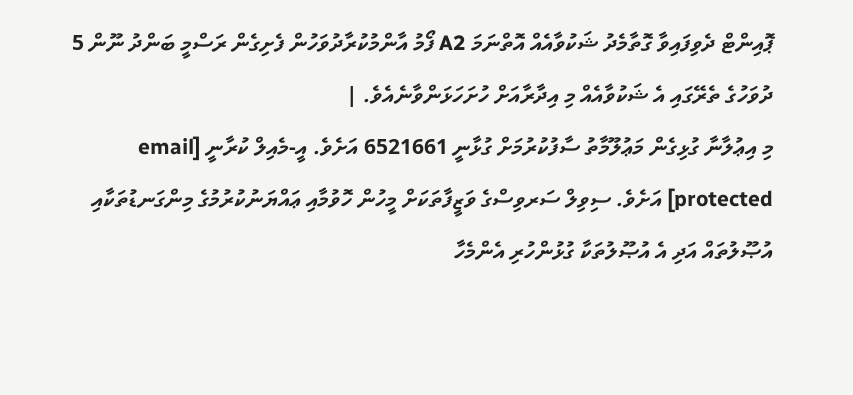ޕޮއިންޓް ދެވިފައިވާ ގޮތާމެދު ޝަކުވާއެއް އޮތްނަމަ A2 ފޯމު އާންމުކުރާދުވަހުން ފެށިގެން ރަސްމީ ބަންދު ނޫން 5 ދުވަހުގެ ތެރޭގައި އެ ޝަކުވާއެއް މި އިދާރާއަށް ހުށަހަޅަންވާނެއެވެ. |
މި އިޢުލާނާ ގުޅިގެން މަޢުލޫމާތު ސާފުކުރުމަށް ގުޅާނީ 6521661 އަށެވެ. އީ-މެއިލް ކުރާނީ [email protected] އަށެވެ. ސިވިލް ސަރވިސްގެ ވަޒީފާތަކަށް މީހުން ހޮވުމާއި ޢައްޔަނުކުރުމުގެ މިންގަނޑުތަކާއި އުޞޫލުތައް އަދި އެ އުޞޫލުތަކާ ގުޅުންހުރި އެންމެހާ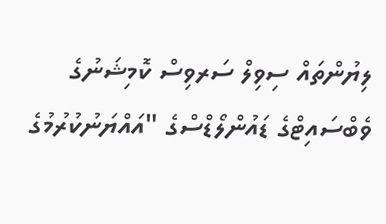ލިޔުންތައް ސިވިލް ސަރވިސް ކޮމިޝަނުގެ ވެބްސައިޓްގެ ޑައުންލޯޑްސްގެ "އައްޔަނުކުރުމުގެ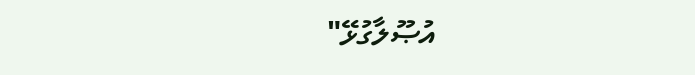އުޞޫލާގުޅޭ"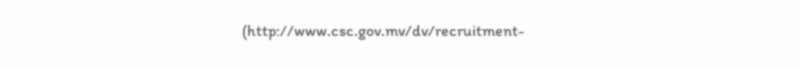(http://www.csc.gov.mv/dv/recruitment-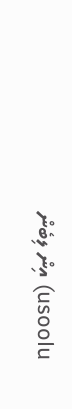usoolu) އިން ލިބެން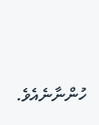ހުންނާނެއެވެ.